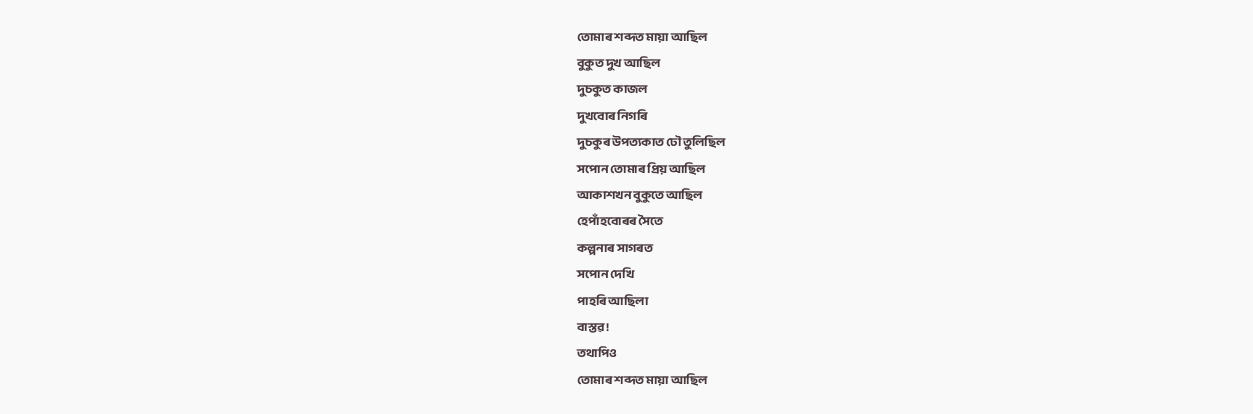তোমাৰ শব্দত মায়া আছিল
বুকুত দুখ আছিল
দুচকুত কাজল
দুখবোৰ নিগৰি
দুচকুৰ উপত্যকাত ঢৌ তুলিছিল
সপোন তোমাৰ প্ৰিয় আছিল
আকাশখন বুকুতে আছিল
হেপাঁহবোৰৰ সৈতে
কল্পনাৰ সাগৰত
সপোন দেখি
পাহৰি আছিলা
বাস্তৱ !
তথাপিও
তোমাৰ শব্দত মায়া আছিল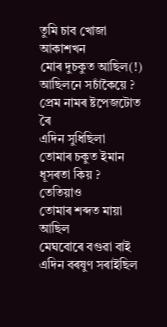তুমি চাব খোজা আকাশখন
মোৰ দুচকুত আছিল(!)
আছিলনে সচাঁকৈয়ে ?
প্ৰেম নামৰ ষ্টপেজটোত ৰৈ
এদিন সুধিছিলা
তোমাৰ চকুত ইমান ধূসৰতা কিয় ?
তেতিয়াও
তোমাৰ শব্দত মায়া আছিল
মেঘবোৰে বগুৱা বাই
এদিন বৰষুণ সৰাইছিল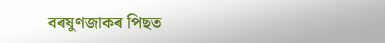বৰষুণজাকৰ পিছত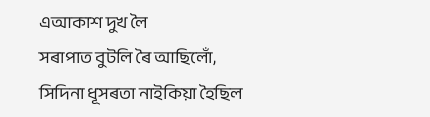এআকাশ দুখ লৈ
সৰাপাত বুটলি ৰৈ আছিলোঁ,
সিদিনা ধূসৰতা নাইকিয়া হৈছিল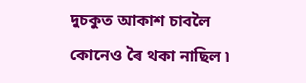দুচকুত আকাশ চাবলৈ
কোনেও ৰৈ থকা নাছিল ৷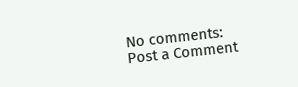No comments:
Post a Comment